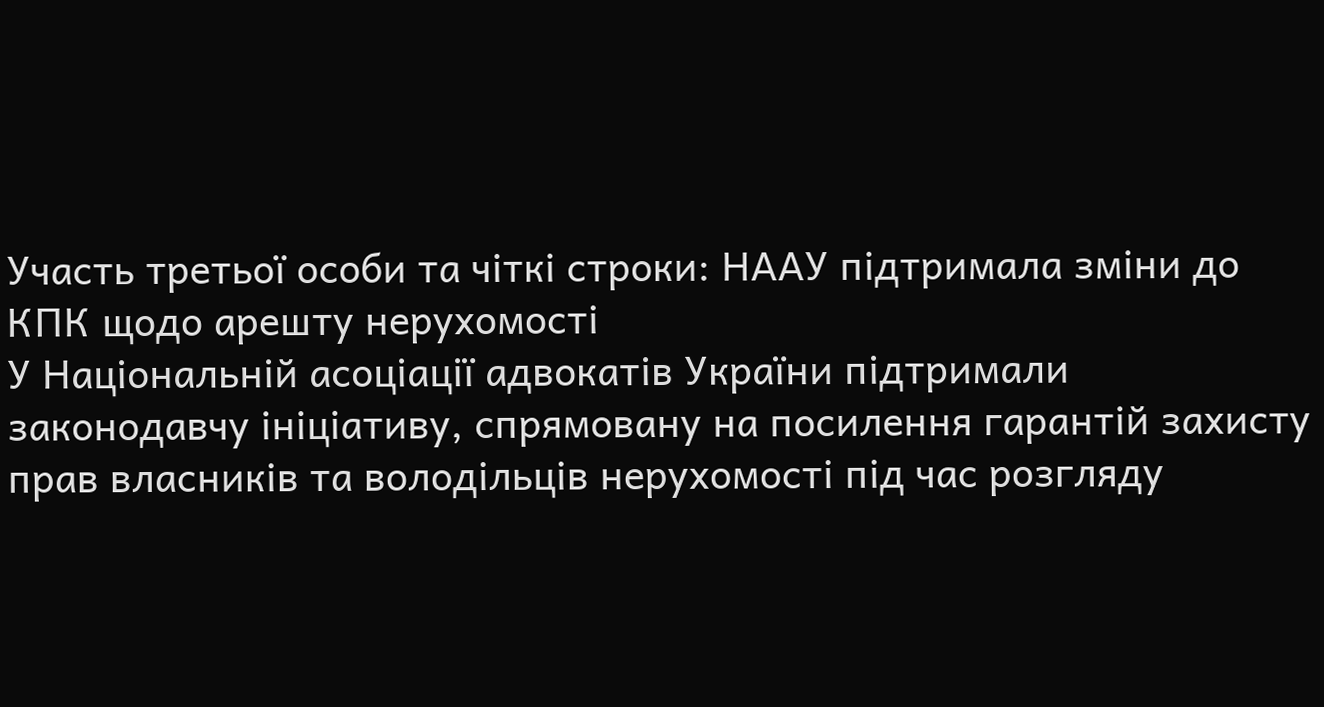Участь третьої особи та чіткі строки: НААУ підтримала зміни до КПК щодо арешту нерухомості
У Національній асоціації адвокатів України підтримали законодавчу ініціативу, спрямовану на посилення гарантій захисту прав власників та володільців нерухомості під час розгляду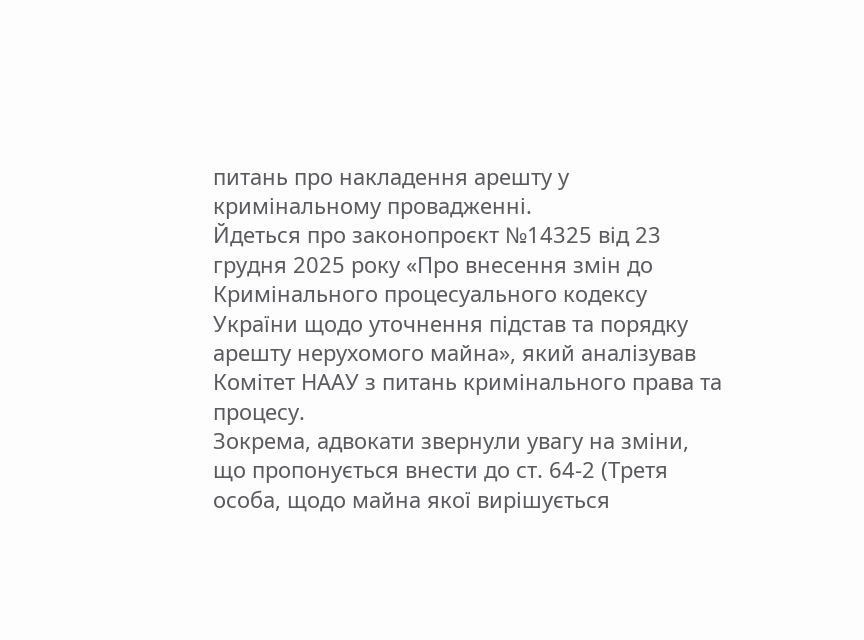питань про накладення арешту у кримінальному провадженні.
Йдеться про законопроєкт №14325 від 23 грудня 2025 року «Про внесення змін до Кримінального процесуального кодексу України щодо уточнення підстав та порядку арешту нерухомого майна», який аналізував Комітет НААУ з питань кримінального права та процесу.
Зокрема, адвокати звернули увагу на зміни, що пропонується внести до ст. 64-2 (Третя особа, щодо майна якої вирішується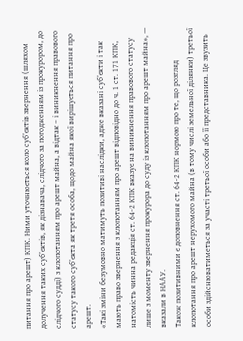питання про арешт) КПК. Ними уточнюється коло суб’єктів звернення (шляхом долучення таких суб’єктів, як дізнавача, слідчого за погодженням із прокурором, до слідчого судді) з клопотанням про арешт майна, а відтак – і виникнення правового статусу такого суб’єкта як третя особа, щодо майна якої вирішується питання про арешт.
«Такі зміни безумовно матимуть позитиві наслідки, адже вказані суб’єкти і так мають право звернення з клопотанням про арешт відповідно до ч. 1 ст. 171 КПК, натомість чинна редакція ст. 64-2 КПК вказує на виникнення правового статусу лише з моменту звернення прокурора до суду із клопотанням про арешт майна», — вказали в НААУ.
Також позитивними є доповнення ст. 64-2 КПК нормою про те, що розгляд клопотання про арешт нерухомого майна (в тому числі земельної ділянки) третьої особи здійснюватиметься за участі третьої особи або її представника. Це звузить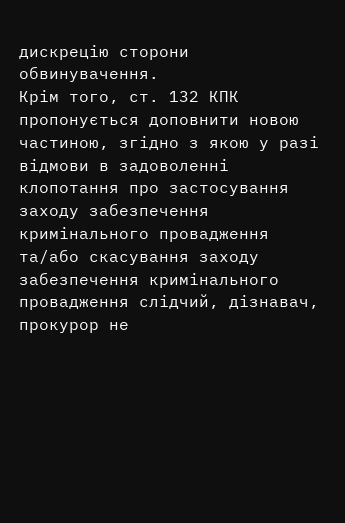дискрецію сторони обвинувачення.
Крім того, ст. 132 КПК пропонується доповнити новою частиною, згідно з якою у разі відмови в задоволенні клопотання про застосування заходу забезпечення кримінального провадження та/або скасування заходу забезпечення кримінального провадження слідчий, дізнавач, прокурор не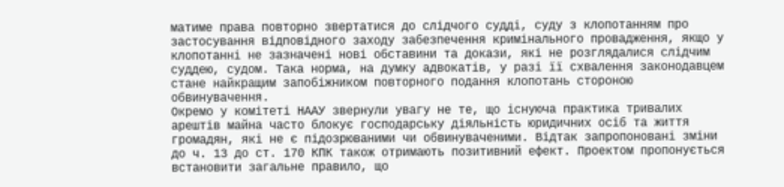матиме права повторно звертатися до слідчого судді, суду з клопотанням про застосування відповідного заходу забезпечення кримінального провадження, якщо у клопотанні не зазначені нові обставини та докази, які не розглядалися слідчим суддею, судом. Така норма, на думку адвокатів, у разі її схвалення законодавцем стане найкращим запобіжником повторного подання клопотань стороною обвинувачення.
Окремо у комітеті НААУ звернули увагу не те, що існуюча практика тривалих арештів майна часто блокує господарську діяльність юридичних осіб та життя громадян, які не є підозрюваними чи обвинуваченими. Відтак запропоновані зміни до ч. 13 до ст. 170 КПК також отримають позитивний ефект. Проектом пропонується встановити загальне правило, що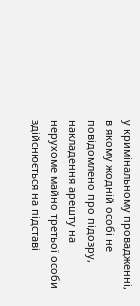у кримінальному провадженні, в якому жодній особі не повідомлено про підозру, накладення арешту на нерухоме майно третьої особи здійснюється на підставі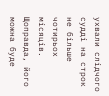ухвали слідчого судді на строк не більше чотирьох місяців. Щоправда, його можна буде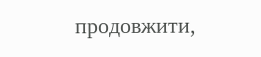продовжити,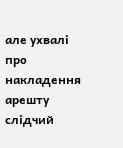але ухвалі про накладення арешту слідчий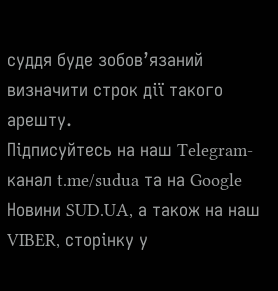суддя буде зобов’язаний визначити строк дії такого арешту.
Підписуйтесь на наш Telegram-канал t.me/sudua та на Google Новини SUD.UA, а також на наш VIBER, сторінку у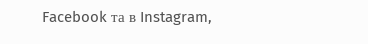Facebook та в Instagram,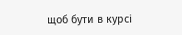щоб бути в курсі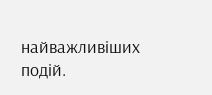найважливіших подій.